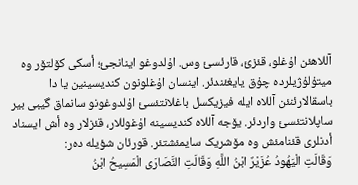آللاهئن اۇغلو، قئزئ، قارئسئ وس. اۇلدوغو اینانجئ؛ أسکی کۆلتۆر وە میتۇلۇژیلردە چۇق یایغئندئر. اینسان اۇغلونون کندیسینین یا دا باسقالارئنئن آللاە ایلە فیزیکسل باغلانتئسئ اۇلدوغونو سانماق گیبی بیر ساپلانتئسئ واردئر. یۆجە آللاە کندیسینە اۇغوللار، قئزلار وە أش ایسناد أدنلری قئنامئش وە مۆشریک سایمئشتئر. قورئان شؤیلە دەر:
وَقَالَتِ الْيَهُودُ عُزَيْرٌ ابْنُ اللَّهِ وَقَالَتِ النَّصَارَى الْمَسِيحُ ابْنُ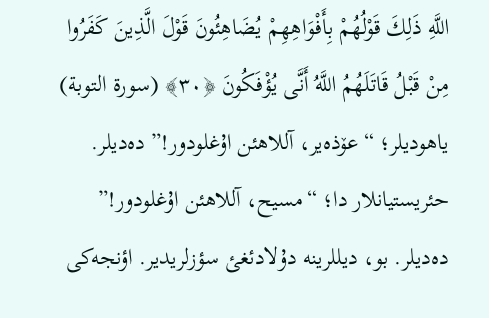اللَّهِ ذَلِكَ قَوْلُهُمْ بِأَفْوَاهِهِمْ يُضَاهِئُونَ قَوْلَ الَّذِينَ كَفَرُوا مِنْ قَبْلُ قَاتَلَهُمُ اللَّهُ أَنَّى يُؤْفَكُونَ ﴿۳۰﴾ (سورة التوبة)
یاهودیلر؛ “عۆذەیر، آللاهئن اۇغلودور!” دەدیلر. حئریستیانلار دا؛ “مسیح، آللاهئن اۇغلودور!” دەدیلر. بو، دیللرینە دۇلادئغئ سؤزلریدیر. اؤنجەکی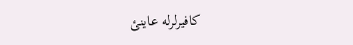کافیرلرلە عاینئ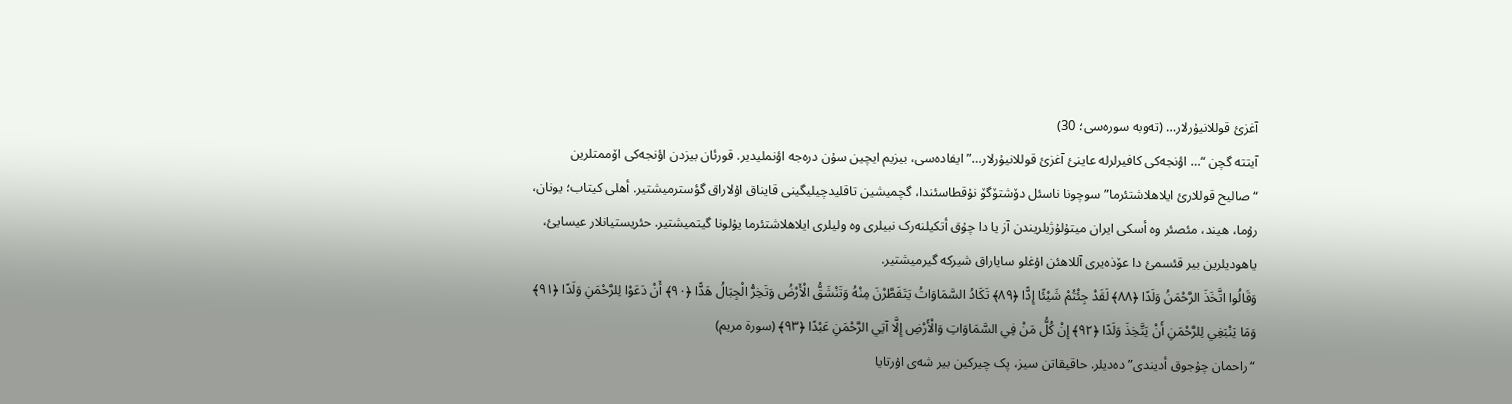آغزئ قوللانیۇرلار… (تەوبە سورەسی؛ 30)
آیتتە گچن “… اؤنجەکی کافیرلرلە عاینئ آغزئ قوللانیۇرلار…” ایفادەسی، بیزیم ایچین سۇن درەجە اؤنملیدیر. قورئان بیزدن اؤنجەکی اۆممتلرین “صالیح قوللارئ ایلاهلاشتئرما” سوچونا ناسئل دۆشتۆگۆ نۇقطاسئندا، گچمیشین تاقلیدچیلیگینی قایناق اۇلاراق گؤسترمیشتیر. أهلی کیتاب؛ یونان، رۇما، هیند، مئصئر وە أسکی ایران میتۇلۇژیلریندن آز یا دا چۇق أتکیلنەرک نبیلری وە ولیلری ایلاهلاشتئرما یۇلونا گیتمیشتیر. حئریستیانلار عیسایئ، یاهودیلرین بیر قئسمئ دا عۆذەیری آللاهئن اۇغلو سایاراق شیرکە گیرمیشتیر.
وَقَالُوا اتَّخَذَ الرَّحْمَنُ وَلَدًا ﴿۸۸﴾ لَقَدْ جِئْتُمْ شَيْئًا إِدًّا ﴿۸۹﴾ تَكَادُ السَّمَاوَاتُ يَتَفَطَّرْنَ مِنْهُ وَتَنْشَقُّ الْأَرْضُ وَتَخِرُّ الْجِبَالُ هَدًّا ﴿۹۰﴾ أَنْ دَعَوْا لِلرَّحْمَنِ وَلَدًا ﴿۹۱﴾ وَمَا يَنْبَغِي لِلرَّحْمَنِ أَنْ يَتَّخِذَ وَلَدًا ﴿۹۲﴾ إِنْ كُلُّ مَنْ فِي السَّمَاوَاتِ وَالْأَرْضِ إِلَّا آتِي الرَّحْمَنِ عَبْدًا ﴿۹۳﴾ (سورة مریم)
“راحمان چۇجوق أدیندی” دەدیلر. حاقیقاتن سیز، پک چیرکین بیر شەی اۇرتایا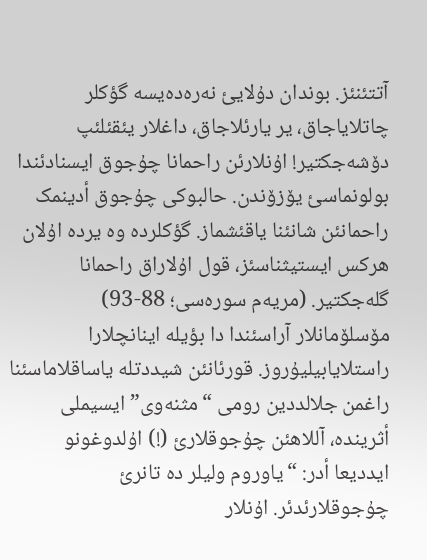آتتئنئز. بوندان دۇلایئ نەرەدەیسە گؤکلر چاتلایاجاق، یر یارئلاجاق، داغلار یئقئلئپ دۆشەجکتیر! اۇنلارئن راحمانا چۇجوق ایسنادئندا بولونماسئ یۆزۆندن. حالبوکی چۇجوق أدینمک راحمانئن شانئنا یاقئشماز. گؤکلردە وە یردە اۇلان هرکس ایستیثناسئز، قول اۇلاراق راحمانا گلەجکتیر. (مریەم سورەسی؛ 88-93)
مۆسلۆمانلار آراسئندا دا بؤیلە اینانچلارا راستلایابیلیۇروز. قورئانئن شیددتلە یاساقلاماسئنا راغمن جلالددین رومی “مثنەوی” ایسیملی أثریندە، آللاهئن چۇجوقلارئ (!) اۇلدوغونو ایددیعا أدر: “یاوروم ولیلر دە تانرئ چۇجوقلارئدئر. اۇنلار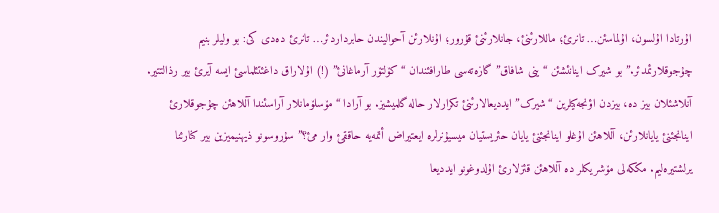اۇرتادا اۇلسون، اۇلماسئن… تانرئ؛ ماللارئنئ، جانلارئنئ قۇرور؛ اۇنلارئن آحوالیندن حابرداردئر… تانرئ دەدی کی: بو ولیلر بنیم چۇجوقلارئمدئر.” بو شیرک اینانئشئن “ینی شافاق” گازەتەسی طارافئندان “کۆلتۆر آرماغانئ” (!) اۇلاراق داغئتئلماسئ ایسە آیرئ بیر رذالتتیر.
آنلاشئلان بیز دە، بیزدن اؤنجەکیلرین “شیرک” ایددیعالارئنئ تکرارلار حالە گلمیشیز. بو آرادا “مۆسلۆمانلار آراسئندا آللاهئن چۇجوقلارئ اینانجئنئ یایانلارئن، آللاهئن اۇغلو اینانجئنئ یایان حئریستیان میسیۇنرلرە ایعتیراض أتمەیە حاققئ وار مئ؟” سۇروسونو ذیهنیمیزین بیر کنارئنا یرلشتیرەلیم. مککەلی مۆشریکلر دە آللاهئن قئزلارئ اۇلدوغونو ایددیعا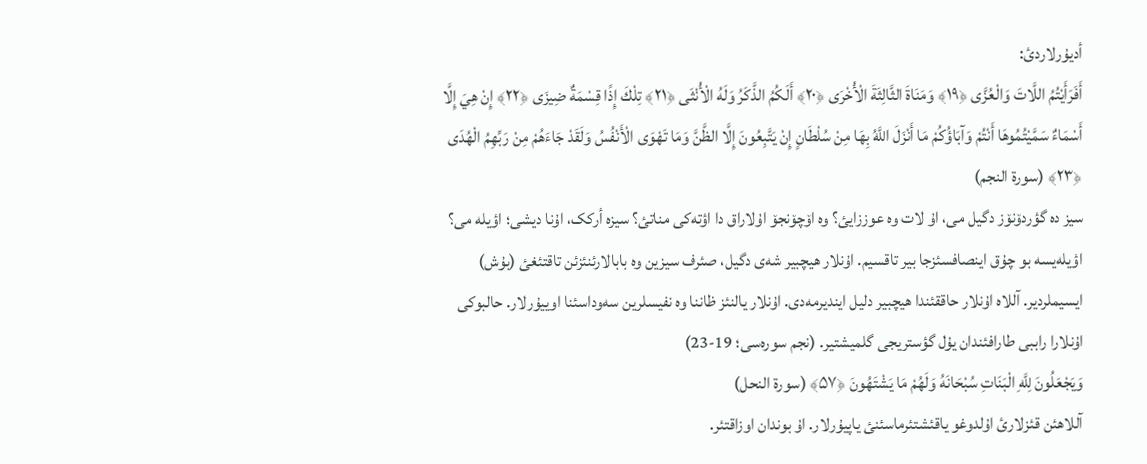أدیۇرلاردئ:
أَفَرَأَيْتُمُ اللَّاتَ وَالْعُزَّى ﴿۱۹﴾ وَمَنَاةَ الثَّالِثَةَ الْأُخْرَى ﴿۲۰﴾ أَلَكُمُ الذَّكَرُ وَلَهُ الْأُنْثَى ﴿۲۱﴾ تِلْكَ إِذًا قِسْمَةٌ ضِيزَى ﴿۲۲﴾ إِنْ هِيَ إِلَّا أَسْمَاءٌ سَمَّيْتُمُوهَا أَنْتُمْ وَآبَاؤُكُمْ مَا أَنْزَلَ اللَّهُ بِهَا مِنْ سُلْطَانٍ إِنْ يَتَّبِعُونَ إِلَّا الظَّنَّ وَمَا تَهْوَى الْأَنْفُسُ وَلَقَدْ جَاءَهُمْ مِنْ رَبِّهِمُ الْهُدَى ﴿۲۳﴾ (سورة النجم)
سیز دە گؤردۆنۆز دگیل می، اۇ لات وە عوززایئ؟ وە اۆچۆنجۆ اۇلاراق دا اؤتەکی مناتئ؟ سیزە أرکک، اۇنا دیشی؛ اؤیلە می؟ اؤیلەیسە بو چۇق اینصافسئزجا بیر تاقسیم. اۇنلار هیچبیر شەی دگیل، صئرف سیزین وە بابالارئنئزئن تاقتئغئ (بۇش) ایسیملردیر. آللاە اۇنلار حاققئندا هیچبیر دلیل ایندیرمەدی. اۇنلار یالنئز ظاننا وە نفیسلرین سەوداسئنا اوییۇرلار. حالبوکی اۇنلارا راببی طارافئندان یۇل گؤستریجی گلمیشتیر. (نجم سورەسی؛ 19-23)
وَيَجْعَلُونَ لِلَّهِ الْبَنَاتِ سُبْحَانَهُ وَلَهُمْ مَا يَشْتَهُونَ ﴿۵۷﴾ (سورة النحل)
آللاهئن قئزلارئ اۇلدوغو یاقئشتئرماسئنئ یاپیۇرلار. اۇ بوندان اوزاقتئر.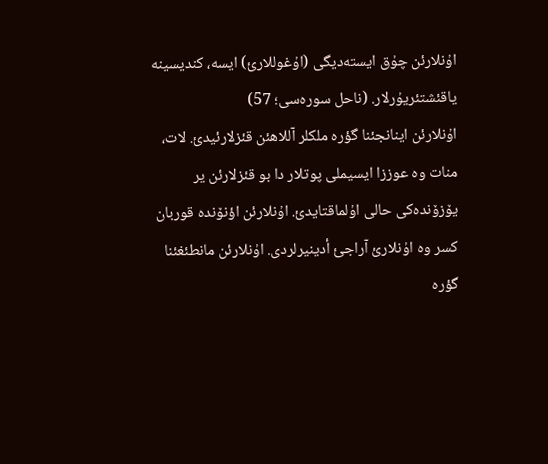اۇنلارئن چۇق ایستەدیگی (اۇغوللارئ) ایسە، کندیسینە یاقئشتئریۇرلار. (ناحل سورەسی؛ 57)
اۇنلارئن اینانجئنا گؤرە ملکلر آللاهئن قئزلارئیدئ. لات، منات وە عوززا ایسیملی پوتلار دا بو قئزلارئن یر یۆزۆندەکی حالی اۇلماقتایدئ. اۇنلارئن اؤنۆندە قوربان کسر وە اۇنلارئ آراجئ أدینیرلردی. اۇنلارئن مانطئغئنا گؤرە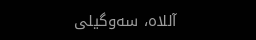آللاە، سەوگیلی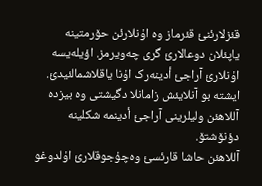قئزلارئنئ قئرماز وە اۇنلارئن حۆرمتینە یاپئلان دوعالارئ گری چەویرمز. اؤیلەیسە اۇنلارئ آراجئ أدینەرک اۇنا یاقلاشمالئیدئ. ایشتە بو آنلایئش زامانلا دگیشتی وە بیزدە آللاهئن ولیلرینی آراجئ أدینمە شکلینە دؤنۆشتۆ.
آللاهئن حاشا قارئسئ وەچۇجوقلارئ اۇلدوغو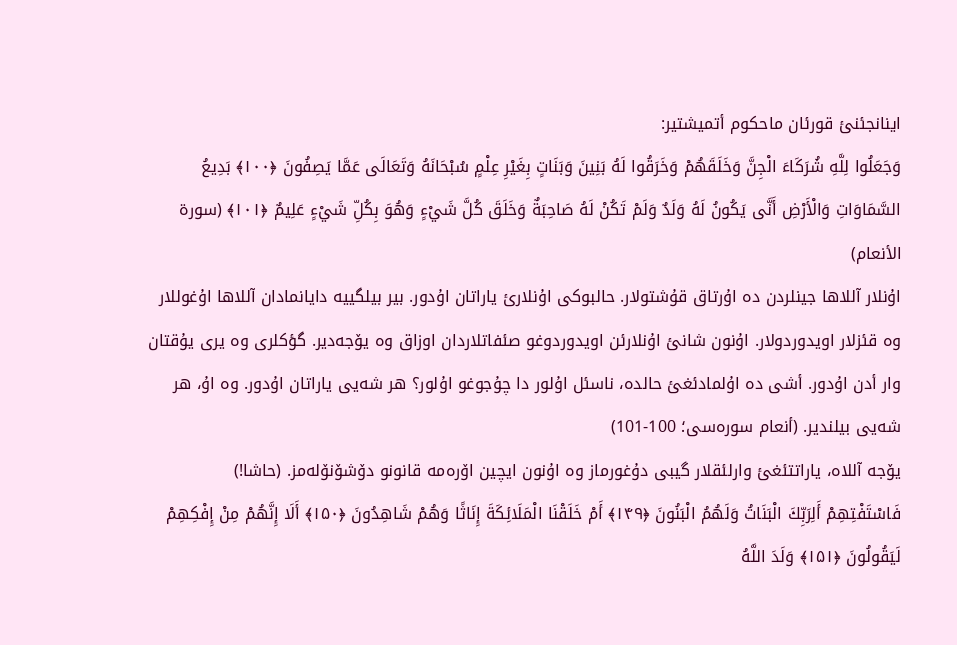اینانجئنئ قورئان ماحکوم أتمیشتیر:
وَجَعَلُوا لِلَّهِ شُرَكَاءَ الْجِنَّ وَخَلَقَهُمْ وَخَرَقُوا لَهُ بَنِينَ وَبَنَاتٍ بِغَيْرِ عِلْمٍ سُبْحَانَهُ وَتَعَالَى عَمَّا يَصِفُونَ ﴿۱۰۰﴾ بَدِيعُ السَّمَاوَاتِ وَالْأَرْضِ أَنَّى يَكُونُ لَهُ وَلَدٌ وَلَمْ تَكُنْ لَهُ صَاحِبَةٌ وَخَلَقَ كُلَّ شَيْءٍ وَهُوَ بِكُلِّ شَيْءٍ عَلِيمٌ ﴿۱۰۱﴾ (سورة الأنعام)
اۇنلار آللاها جینلردن دە اۇرتاق قۇشتولار. حالبوکی اۇنلارئ یاراتان اۇدور. بیر بیلگییە دایانمادان آللاها اۇغوللار وە قئزلار اویدوردولار. اۇنون شانئ اۇنلارئن اویدوردوغو صئفاتلاردان اوزاق وە یۆجەدیر. گؤکلری وە یری یۇقتان وار أدن اۇدور. أشی دە اۇلمادئغئ حالدە، ناسئل اۇلور دا چۇجوغو اۇلور؟ هر شەیی یاراتان اۇدور. وە اۇ، هر شەیی بیلندیر. (أنعام سورەسی؛ 100-101)
یۆجە آللاە، یاراتتئغئ وارلئقلار گیبی دۇغورماز وە اۇنون ایچین اۆرەمە قانونو دۆشۆنۆلەمز. (حاشا!)
فَاسْتَفْتِهِمْ أَلِرَبِّكَ الْبَنَاتُ وَلَهُمُ الْبَنُونَ ﴿۱۴۹﴾ أَمْ خَلَقْنَا الْمَلَائِكَةَ إِنَاثًا وَهُمْ شَاهِدُونَ ﴿۱۵۰﴾ أَلَا إِنَّهُمْ مِنْ إِفْكِهِمْ لَيَقُولُونَ ﴿۱۵۱﴾ وَلَدَ اللَّهُ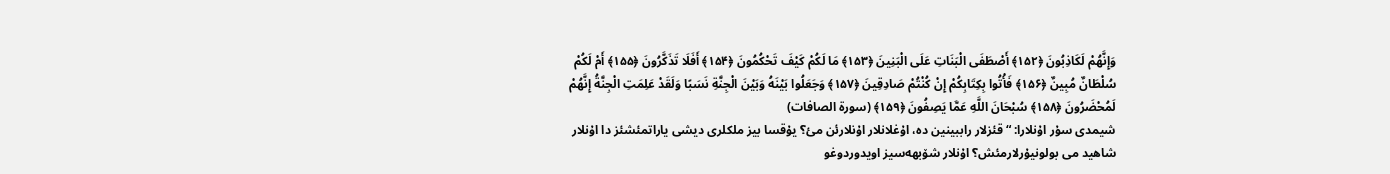وَإِنَّهُمْ لَكَاذِبُونَ ﴿۱۵۲﴾ أَصْطَفَى الْبَنَاتِ عَلَى الْبَنِينَ ﴿۱۵۳﴾ مَا لَكُمْ كَيْفَ تَحْكُمُونَ ﴿۱۵۴﴾ أَفَلَا تَذَكَّرُونَ ﴿۱۵۵﴾ أَمْ لَكُمْ سُلْطَانٌ مُبِينٌ ﴿۱۵۶﴾ فَأْتُوا بِكِتَابِكُمْ إِنْ كُنْتُمْ صَادِقِينَ ﴿۱۵۷﴾ وَجَعَلُوا بَيْنَهُ وَبَيْنَ الْجِنَّةِ نَسَبًا وَلَقَدْ عَلِمَتِ الْجِنَّةُ إِنَّهُمْ لَمُحْضَرُونَ ﴿۱۵۸﴾ سُبْحَانَ اللَّهِ عَمَّا يَصِفُونَ ﴿۱۵۹﴾ (سورة الصافات)
شیمدی سۇر اۇنلارا: “قئزلار راببینین دە، اۇغلانلار اۇنلارئن مئ؟ یۇقسا بیز ملکلری دیشی یاراتمئشئز دا اۇنلار شاهید می بولونیۇرلارمئش؟ اۇنلار شۆبهەسیز اویدوردوغو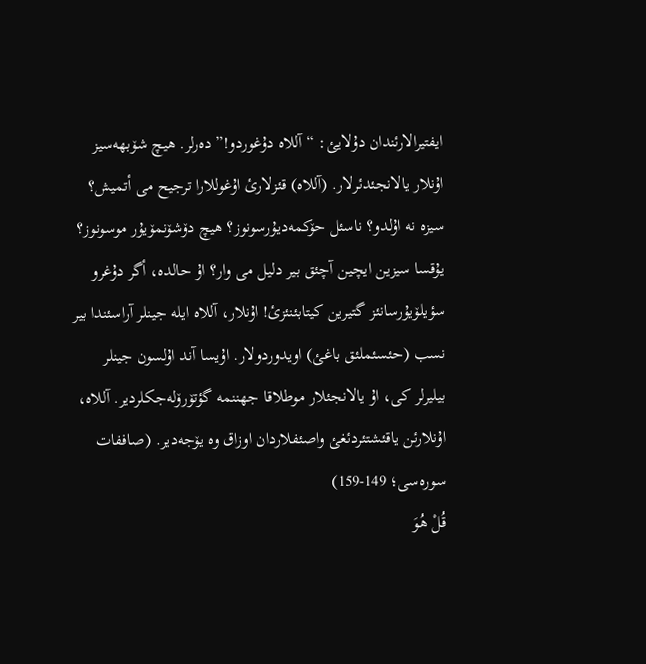ایفتیرالارئندان دۇلایئ: “آللاە دۇغوردو!” دەرلر. هیچ شۆبهەسیز اۇنلار یالانجئدئرلار. (آللاە) قئزلارئ اۇغوللارا ترجیح می أتمیش؟ سیزە نە اۇلدو؟ ناسئل حۆکمەدیۇرسونوز؟ هیچ دۆشۆنمۆیۇر موسونوز؟ یۇقسا سیزین ایچین آچئق بیر دلیل می وار؟ اۇ حالدە، أگر دۇغرو سؤیلۆیۇرسانئز گتیرین کیتابئنئزئ! اۇنلار، آللاە ایلە جینلر آراسئندا بیر نسب (حئسئملئق باغئ) اویدوردولار. اۇیسا آند اۇلسون جینلر بیلیرلر کی، اۇ یالانجئلار موطلاقا جهننمە گؤتۆرۆلەجکلردیر. آللاە، اۇنلارئن یاقئشتئردئغئ واصئفلاردان اوزاق وە یۆجەدیر. (صاففات سورەسی؛ 149-159)
قُلْ هُوَ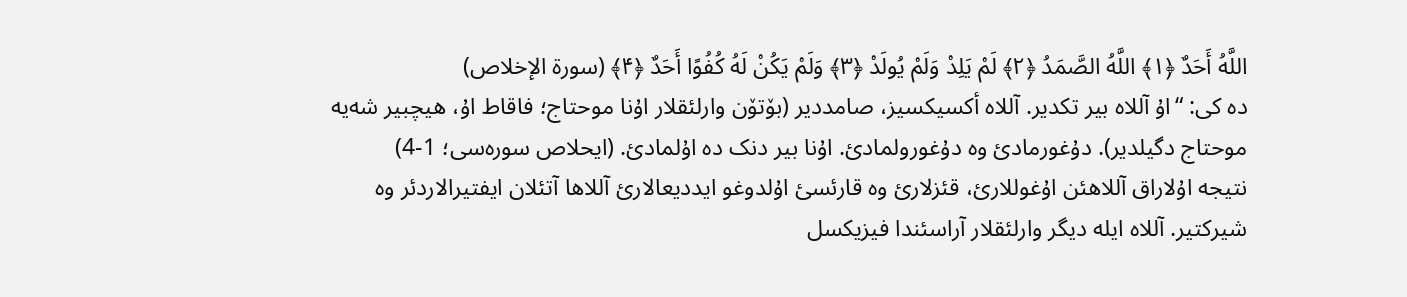اللَّهُ أَحَدٌ ﴿۱﴾ اللَّهُ الصَّمَدُ ﴿۲﴾ لَمْ يَلِدْ وَلَمْ يُولَدْ ﴿۳﴾ وَلَمْ يَكُنْ لَهُ كُفُوًا أَحَدٌ ﴿۴﴾ (سورة الإخلاص)
دە کی: “اۇ آللاە بیر تکدیر. آللاە أکسیکسیز، صامددیر (بۆتۆن وارلئقلار اۇنا موحتاج؛ فاقاط اۇ، هیچبیر شەیە موحتاج دگیلدیر). دۇغورمادئ وە دۇغورولمادئ. اۇنا بیر دنک دە اۇلمادئ. (ایحلاص سورەسی؛ 1-4)
نتیجە اۇلاراق آللاهئن اۇغوللارئ، قئزلارئ وە قارئسئ اۇلدوغو ایددیعالارئ آللاها آتئلان ایفتیرالاردئر وە شیرکتیر. آللاە ایلە دیگر وارلئقلار آراسئندا فیزیکسل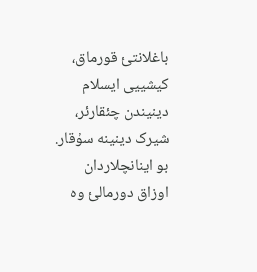باغلانتئ قورماق، کیشییی ایسلام دینیندن چئقارئر، شیرک دینینە سۇقار. بو اینانچلاردان اوزاق دورمالئ وە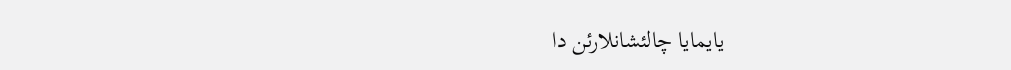یایمایا چالئشانلارئن دا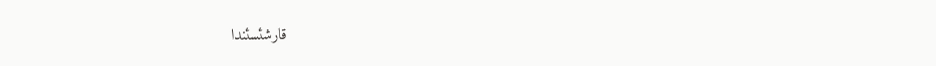قارشئسئندا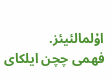اۇلمالئیئز.
فهمی چچن ایلکای